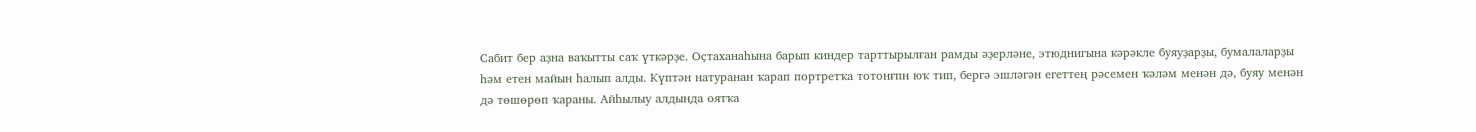Сабит бер аҙна ваҡытты саҡ үткәрҙе. Оҫтаханаһына барып киндер тарттырылған рамды әҙерләне, этюднигына кәрәкле буяуҙарҙы, бумалаларҙы һәм етен майын һалып алды. Күптән натуранан ҡарап портретҡа тотонғпн юҡ тип, бергә эшләгән егеттең рәсемен ҡәләм менән дә, буяу менән дә төшөрөп ҡараны. Айһылыу алдында оятҡа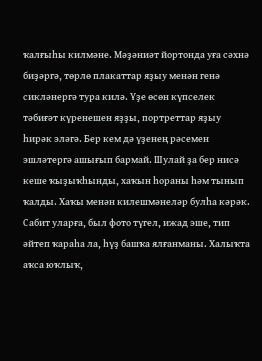ҡалғыһы килмәне. Мәҙәниәт йортонда уға сәхнә биҙәргә, төрлө плакаттар яҙыу менән генә сикләнергә тура килә. Үҙе өсөн күпселек тәбиғәт күренешен яҙҙы, портреттар яҙыу һирәк эләгә. Бер кем дә үҙенең рәсемен эшләтергә ашығып бармай. Шулай ҙа бер нисә кеше ҡыҙыҡһынды, хаҡын һораны һәм тынып ҡалды. Хаҡы менән килешмәнеләр булһа кәрәк. Сабит уларға, был фото түгел, ижад эше, тип әйтеп ҡараһа ла, һүҙ башҡа ялғанманы. Халыҡта аҡса юҡлыҡ,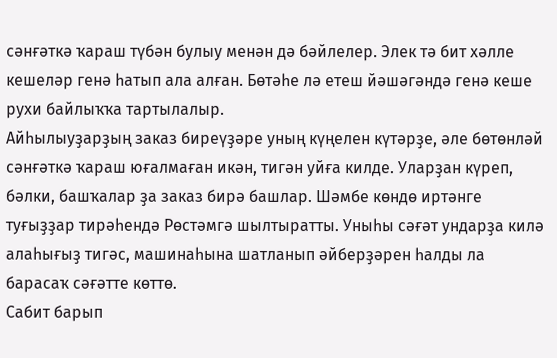сәнғәткә ҡараш түбән булыу менән дә бәйлелер. Элек тә бит хәлле кешеләр генә һатып ала алған. Бөтәһе лә етеш йәшәгәндә генә кеше рухи байлыҡҡа тартылалыр.
Айһылыуҙарҙың заказ биреүҙәре уның күңелен күтәрҙе, әле бөтөнләй сәнғәткә ҡараш юғалмаған икән, тигән уйға килде. Уларҙан күреп, бәлки, башҡалар ҙа заказ бирә башлар. Шәмбе көндө иртәнге туғыҙҙар тирәһендә Рөстәмгә шылтыратты. Уныһы сәғәт ундарҙа килә алаһығыҙ тигәс, машинаһына шатланып әйберҙәрен һалды ла барасаҡ сәғәтте көттө.
Сабит барып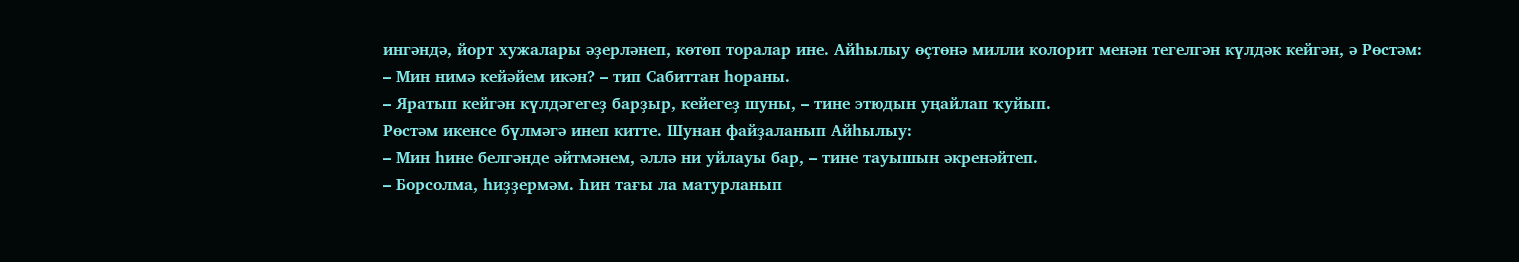ингәндә, йорт хужалары әҙерләнеп, көтөп торалар ине. Айһылыу өҫтөнә милли колорит менән тегелгән күлдәк кейгән, ә Рөстәм:
– Мин нимә кейәйем икән? – тип Сабиттан һораны.
– Яратып кейгән күлдәгегеҙ барҙыр, кейегеҙ шуны, – тине этюдын уңайлап ҡуйып.
Рөстәм икенсе бүлмәгә инеп китте. Шунан файҙаланып Айһылыу:
– Мин һине белгәнде әйтмәнем, әллә ни уйлауы бар, – тине тауышын әкренәйтеп.
– Борсолма, һиҙҙермәм. Һин тағы ла матурланып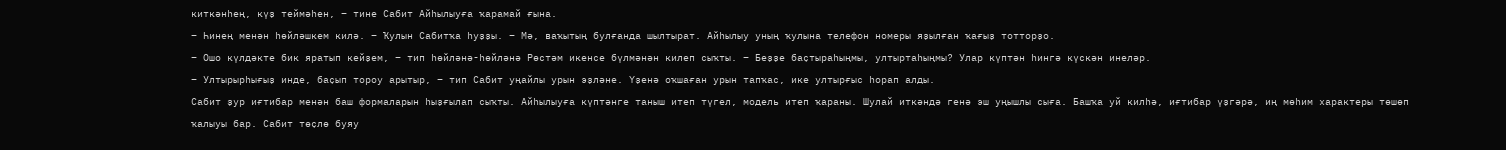киткәнһең, күҙ теймәһен, – тине Сабит Айһылыуға ҡарамай ғына.
– Һинең менән һөйләшкем килә. – Ҡулын Сабитҡа һуҙҙы. – Мә, ваҡытың булғанда шылтырат. Айһылыу уның ҡулына телефон номеры яҙылған ҡағыҙ тотторҙо.
– Ошо күлдәкте бик яратып кейҙем, – тип һөйләнә-һөйләнә Рөстәм икенсе бүлмәнән килеп сыҡты. – Беҙҙе баҫтыраһыңмы, ултыртаһыңмы? Улар күптән һингә күскән инеләр.
– Ултырырһығыҙ инде, баҫып тороу арытыр, – тип Сабит уңайлы урын эҙләне. Үҙенә оҡшаған урын тапҡас, ике ултырғыс һорап алды.
Сабит ҙур иғтибар менән баш формаларын һыҙғылап сыҡты. Айһылыуға күптәнге таныш итеп түгел, модель итеп ҡараны. Шулай иткәндә генә эш уңышлы сыға. Башҡа уй килһә, иғтибар үҙгәрә, иң мөһим характеры төшөп ҡалыуы бар. Сабит төҫлө буяу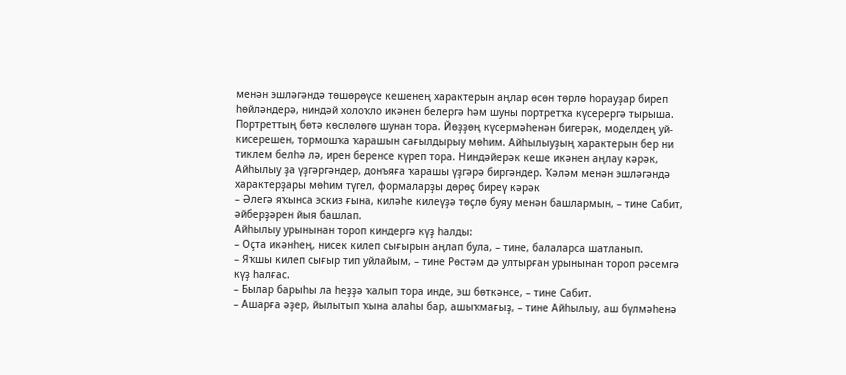менән эшләгәндә төшөрөүсе кешенең характерын аңлар өсөн төрлө һорауҙар биреп һөйләндерә, ниндәй холоҡло икәнен белергә һәм шуны портретҡа күсерергә тырыша. Портреттың бөтә көслөлөгө шунан тора. Йөҙҙөң күсермәһенән бигерәк, моделдең уй-кисерешен, тормошҡа ҡарашын сағылдырыу мөһим. Айһылыуҙың характерын бер ни тиклем белһә лә, ирен беренсе күреп тора. Ниндәйерәк кеше икәнен аңлау кәрәк, Айһылыу ҙа үҙгәргәндер, донъяға ҡарашы үҙгәрә биргәндер. Ҡәләм менән эшләгәндә характерҙары мөһим түгел, формаларҙы дөрөҫ биреү кәрәк
– Әлегә яҡынса эскиз ғына, киләһе килеүҙә төҫлө буяу менән башлармын, – тине Сабит, әйберҙәрен йыя башлап.
Айһылыу урынынан тороп киндергә күҙ һалды:
– Оҫта икәнһең, нисек килеп сығырын аңлап була, – тине, балаларса шатланып.
– Яҡшы килеп сығыр тип уйлайым, – тине Рөстәм дә ултырған урынынан тороп рәсемгә күҙ һалғас.
– Былар барыһы ла һеҙҙә ҡалып тора инде, эш бөткәнсе, – тине Сабит.
– Ашарға әҙер, йылытып ҡына алаһы бар, ашыҡмағыҙ, – тине Айһылыу, аш бүлмәһенә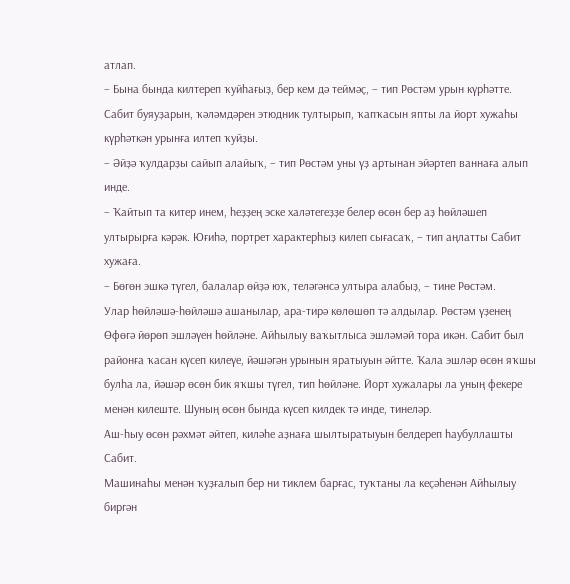атлап.
– Бына бында килтереп ҡуйһағыҙ, бер кем дә теймәҫ, – тип Рөстәм урын күрһәтте.
Сабит буяуҙарын, ҡәләмдәрен этюдник тултырып, ҡапҡасын япты ла йорт хужаһы күрһәткән урынға илтеп ҡуйҙы.
– Әйҙә ҡулдарҙы сайып алайыҡ, – тип Рөстәм уны үҙ артынан эйәртеп ваннаға алып инде.
– Ҡайтып та китер инем, һеҙҙең эске халәтегеҙҙе белер өсөн бер аҙ һөйләшеп ултырырға кәрәк. Юғиһә, портрет характерһыҙ килеп сығасаҡ, – тип аңлатты Сабит хужаға.
– Бөгөн эшкә түгел, балалар өйҙә юҡ, теләгәнсә ултыра алабыҙ, – тине Рөстәм.
Улар һөйләшә-һөйләшә ашанылар, ара-тирә көлөшөп тә алдылар. Рөстәм үҙенең Өфөгә йөрөп эшләүен һөйләне. Айһылыу ваҡытлыса эшләмәй тора икән. Сабит был районға ҡасан күсеп килеүе, йәшәгән урынын яратыуын әйтте. Ҡала эшләр өсөн яҡшы булһа ла, йәшәр өсөн бик яҡшы түгел, тип һөйләне. Йорт хужалары ла уның фекере менән килеште. Шуның өсөн бында күсеп килдек тә инде, тинеләр.
Аш-һыу өсөн рәхмәт әйтеп, киләһе аҙнаға шылтыратыуын белдереп һаубуллашты Сабит.
Машинаһы менән ҡуҙғалып бер ни тиклем барғас, туҡтаны ла кеҫәһенән Айһылыу биргән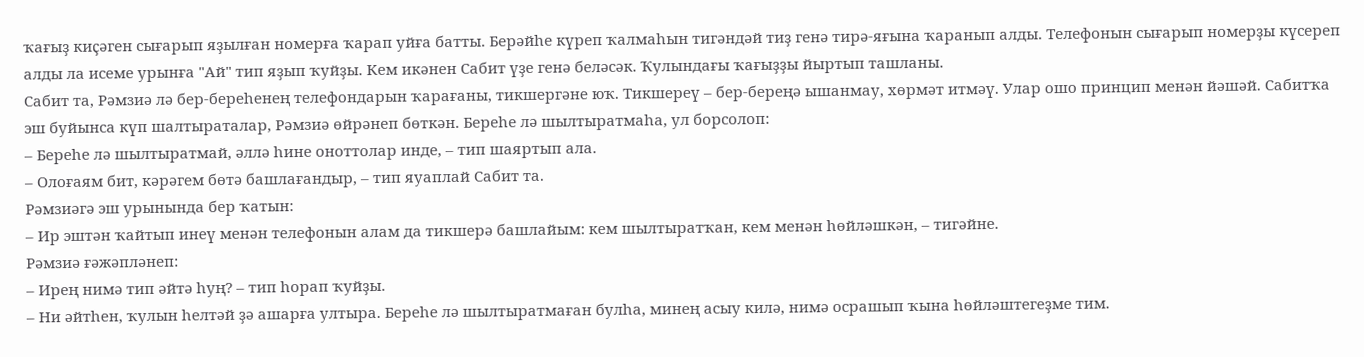ҡағыҙ киҫәген сығарып яҙылған номерға ҡарап уйға батты. Берәйһе күреп ҡалмаһын тигәндәй тиҙ генә тирә-яғына ҡаранып алды. Телефонын сығарып номерҙы күсереп алды ла исеме урынға "Ай" тип яҙып ҡуйҙы. Кем икәнен Сабит үҙе генә беләсәк. Ҡулындағы ҡағыҙҙы йыртып ташланы.
Сабит та, Рәмзиә лә бер-береһенең телефондарын ҡарағаны, тикшергәне юҡ. Тикшереү – бер-береңә ышанмау, хөрмәт итмәү. Улар ошо принцип менән йәшәй. Сабитҡа эш буйынса күп шалтыраталар, Рәмзиә өйрәнеп бөткән. Береһе лә шылтыратмаһа, ул борсолоп:
– Береһе лә шылтыратмай, әллә һине оноттолар инде, – тип шаяртып ала.
– Олоғаям бит, кәрәгем бөтә башлағандыр, – тип яуаплай Сабит та.
Рәмзиәгә эш урынында бер ҡатын:
– Ир эштән ҡайтып инеү менән телефонын алам да тикшерә башлайым: кем шылтыратҡан, кем менән һөйләшкән, – тигәйне.
Рәмзиә ғәжәпләнеп:
– Ирең нимә тип әйтә һуң? – тип һорап ҡуйҙы.
– Ни әйтһен, ҡулын һелтәй ҙә ашарға ултыра. Береһе лә шылтыратмаған булһа, минең асыу килә, нимә осрашып ҡына һөйләштегеҙме тим.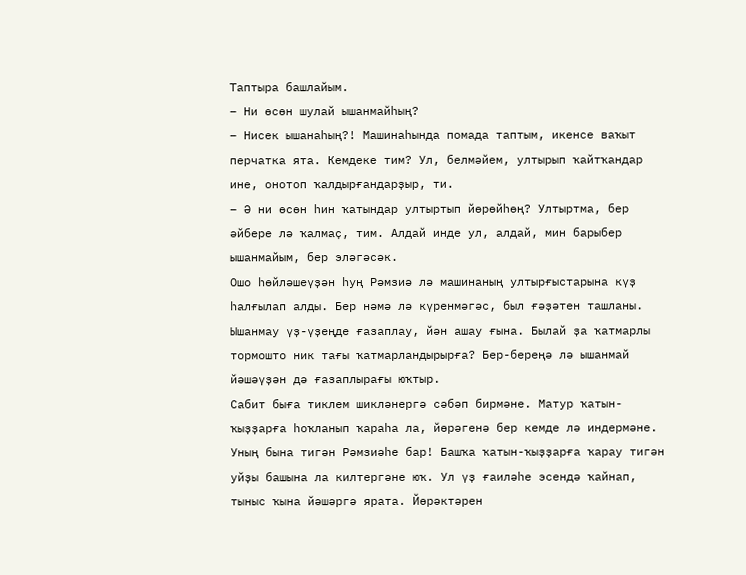Таптыра башлайым.
– Ни өсөн шулай ышанмайһың?
– Нисек ышанаһың?! Машинаһында помада таптым, икенсе ваҡыт перчатка ята. Кемдеке тим? Ул, белмәйем, ултырып ҡайтҡандар ине, онотоп ҡалдырғандарҙыр, ти.
– Ә ни өсөн һин ҡатындар ултыртып йөрөйһөң? Ултыртма, бер әйбере лә ҡалмаҫ, тим. Алдай инде ул, алдай, мин барыбер ышанмайым, бер эләгәсәк.
Ошо һөйләшеүҙән һуң Рәмзиә лә машинаның ултырғыстарына күҙ һалғылап алды. Бер нәмә лә күренмәгәс, был ғәҙәтен ташланы. Ышанмау үҙ-үҙеңде ғазаплау, йән ашау ғына. Былай ҙа ҡатмарлы тормошто ник тағы ҡатмарландырырға? Бер-береңә лә ышанмай йәшәүҙән дә ғазаплырағы юҡтыр.
Сабит быға тиклем шикләнергә сәбәп бирмәне. Матур ҡатын-ҡыҙҙарға һоҡланып ҡараһа ла, йөрәгенә бер кемде лә индермәне. Уның бына тигән Рәмзиәһе бар! Башҡа ҡатын-ҡыҙҙарға ҡарау тигән уйҙы башына ла килтергәне юҡ. Ул үҙ ғаиләһе эсендә ҡайнап, тыныс ҡына йәшәргә ярата. Йөрәктәрен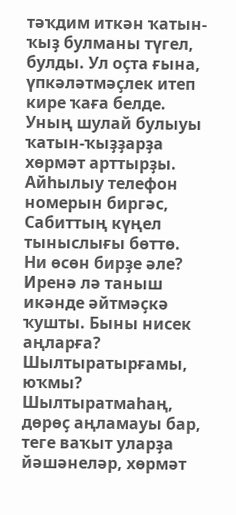тәҡдим иткән ҡатын-ҡыҙ булманы түгел, булды. Ул оҫта ғына, үпкәләтмәҫлек итеп кире ҡаға белде. Уның шулай булыуы ҡатын-ҡыҙҙарҙа хөрмәт арттырҙы.
Айһылыу телефон номерын биргәс, Сабиттың күңел тыныслығы бөттө. Ни өсөн бирҙе әле? Иренә лә таныш икәнде әйтмәҫкә ҡушты. Быны нисек аңларға? Шылтыратырғамы, юҡмы? Шылтыратмаһаң, дөрөҫ аңламауы бар, теге ваҡыт уларҙа йәшәнеләр, хөрмәт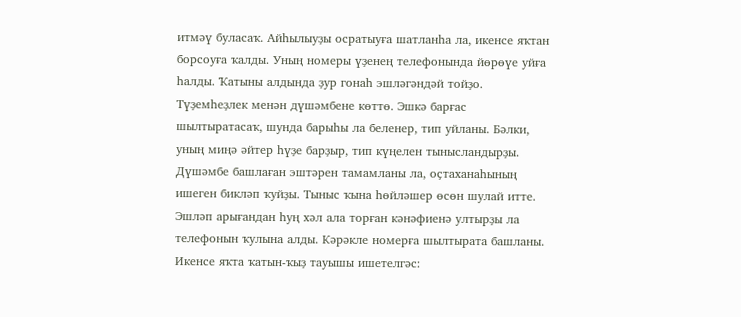итмәү буласаҡ. Айһылыуҙы осратыуға шатланһа ла, икенсе яҡтан борсоуға ҡалды. Уның номеры үҙенең телефонында йөрөүе уйға һалды. Ҡатыны алдында ҙур гонаһ эшләгәндәй тойҙо. Түҙемһеҙлек менән дүшәмбене көттө. Эшкә барғас шылтыратасаҡ, шунда барыһы ла беленер, тип уйланы. Бәлки, уның миңә әйтер һүҙе барҙыр, тип күңелен тынысландырҙы.
Дүшәмбе башлаған эштәрен тамамланы ла, оҫтаханаһының ишеген бикләп ҡуйҙы. Тыныс ҡына һөйләшер өсөн шулай итте. Эшләп арығандан һуң хәл ала торған кәнәфиенә ултырҙы ла телефонын ҡулына алды. Кәрәкле номерға шылтырата башланы. Икенсе яҡта ҡатын-ҡыҙ тауышы ишетелгәс: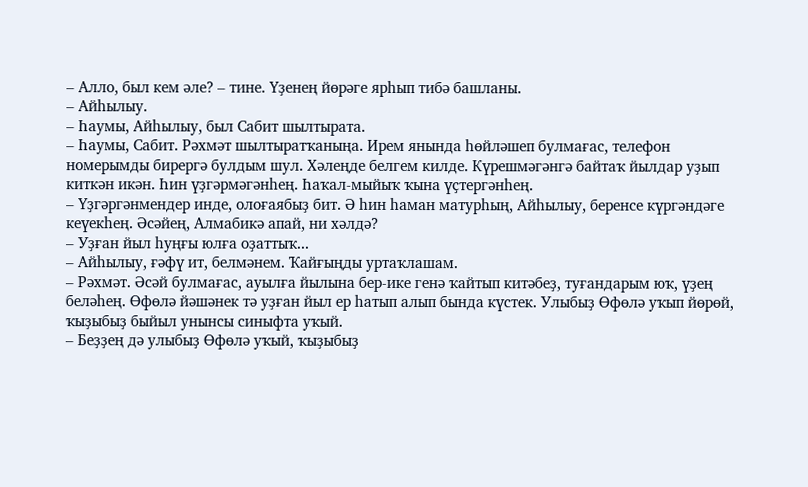– Алло, был кем әле? – тине. Үҙенең йөрәге ярһып тибә башланы.
– Айһылыу.
– Һаумы, Айһылыу, был Сабит шылтырата.
– Һаумы, Сабит. Рәхмәт шылтыратҡаныңа. Ирем янында һөйләшеп булмағас, телефон номерымды бирергә булдым шул. Хәлеңде белгем килде. Күрешмәгәнгә байтаҡ йылдар уҙып киткән икән. Һин үҙгәрмәгәнһең. Һаҡал-мыйыҡ ҡына үҫтергәнһең.
– Үҙгәргәнмендер инде, олоғаябыҙ бит. Ә һин һаман матурһың, Айһылыу, беренсе күргәндәге кеүекһең. Әсәйең, Алмабикә апай, ни хәлдә?
– Уҙған йыл һуңғы юлға оҙаттыҡ...
– Айһылыу, ғәфү ит, белмәнем. Ҡайғыңды уртаҡлашам.
– Рәхмәт. Әсәй булмағас, ауылға йылына бер-ике генә ҡайтып китәбеҙ, туғандарым юҡ, үҙең беләһең. Өфөлә йәшәнек тә уҙған йыл ер һатып алып бында күстек. Улыбыҙ Өфөлә уҡып йөрөй, ҡыҙыбыҙ быйыл унынсы синыфта уҡый.
– Беҙҙең дә улыбыҙ Өфөлә уҡый, ҡыҙыбыҙ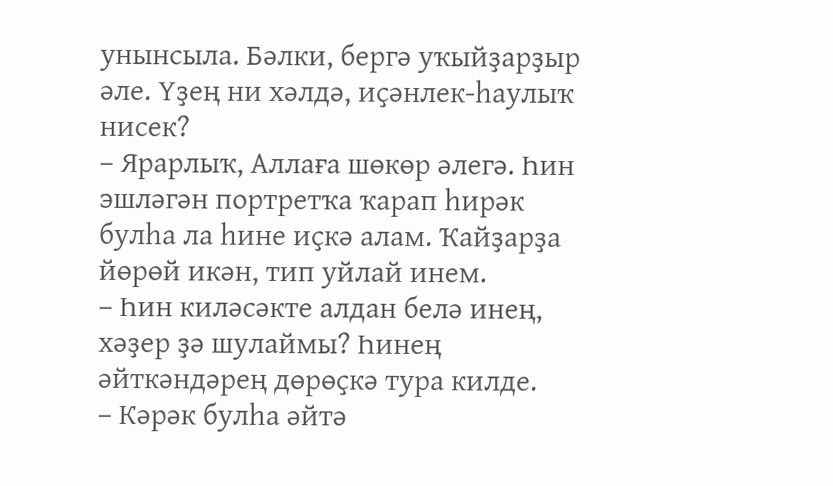унынсыла. Бәлки, бергә уҡыйҙарҙыр әле. Үҙең ни хәлдә, иҫәнлек-һаулыҡ нисек?
– Ярарлыҡ, Аллаға шөкөр әлегә. Һин эшләгән портретҡа ҡарап һирәк булһа ла һине иҫкә алам. Ҡайҙарҙа йөрөй икән, тип уйлай инем.
– Һин киләсәкте алдан белә инең, хәҙер ҙә шулаймы? Һинең әйткәндәрең дөрөҫкә тура килде.
– Кәрәк булһа әйтә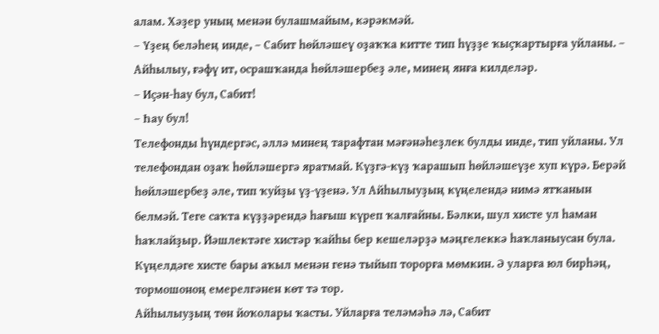алам. Хәҙер уның менән булашмайым, кәрәкмәй.
– Үҙең беләһең инде, – Сабит һөйләшеү оҙаҡҡа китте тип һүҙҙе ҡыҫҡартырға уйланы. – Айһылыу, ғәфү ит, осрашҡанда һөйләшербеҙ әле, минең янға килделәр.
– Иҫән-һау бул, Сабит!
– Һау бул!
Телефонды һүндергәс, әллә минең тарафтан мәғәнәһеҙлек булды инде, тип уйланы. Ул телефондан оҙаҡ һөйләшергә яратмай. Күҙгә-күҙ ҡарашып һөйләшеүҙе хуп күрә. Берәй һөйләшербеҙ әле, тип ҡуйҙы үҙ-үҙенә. Ул Айһылыуҙың күңелендә нимә ятҡанын белмәй. Теге саҡта күҙҙәрендә һағыш күреп ҡалғайны. Бәлки, шул хисте ул һаман һаҡлайҙыр. Йәшлектәге хистәр ҡайһы бер кешеләрҙә мәңгелеккә һаҡланыусан була. Күңелдәге хисте бары аҡыл менән генә тыйып торорға мөмкин. Ә уларға юл бирһәң, тормошоноң емерелгәнен көт тә тор.
Айһылыуҙың төн йоҡолары ҡасты. Уйларға теләмәһә лә, Сабит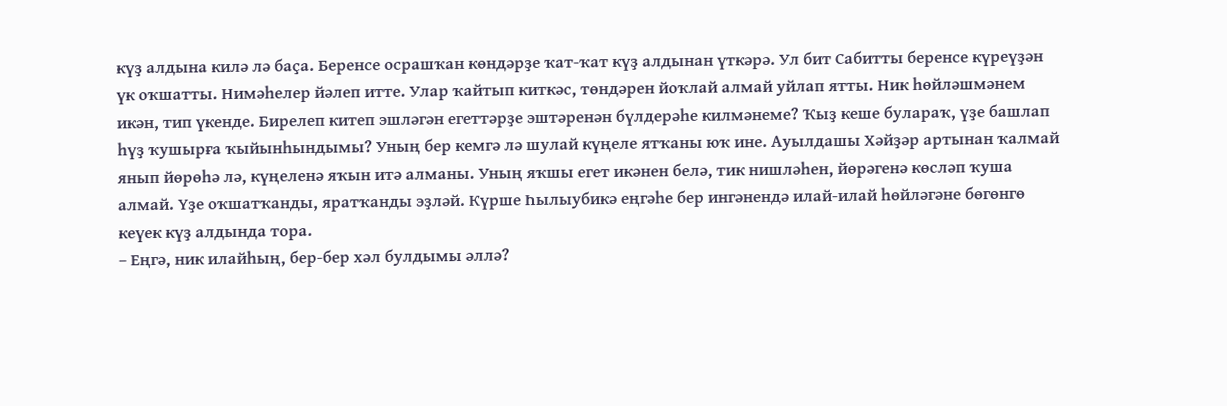күҙ алдына килә лә баҫа. Беренсе осрашҡан көндәрҙе ҡат-ҡат күҙ алдынан үткәрә. Ул бит Сабитты беренсе күреүҙән үк оҡшатты. Нимәһелер йәлеп итте. Улар ҡайтып киткәс, төндәрен йоҡлай алмай уйлап ятты. Ник һөйләшмәнем икән, тип үкенде. Бирелеп китеп эшләгән егеттәрҙе эштәренән бүлдерәһе килмәнеме? Ҡыҙ кеше булараҡ, үҙе башлап һүҙ ҡушырға ҡыйынһындымы? Уның бер кемгә лә шулай күңеле ятҡаны юҡ ине. Ауылдашы Хәйҙәр артынан ҡалмай янып йөрөһә лә, күңеленә яҡын итә алманы. Уның яҡшы егет икәнен белә, тик нишләһен, йөрәгенә көсләп ҡуша алмай. Үҙе оҡшатҡанды, яратҡанды эҙләй. Күрше Һылыубикә еңгәһе бер ингәнендә илай-илай һөйләгәне бөгөнгө кеүек күҙ алдында тора.
– Еңгә, ник илайһың, бер-бер хәл булдымы әллә?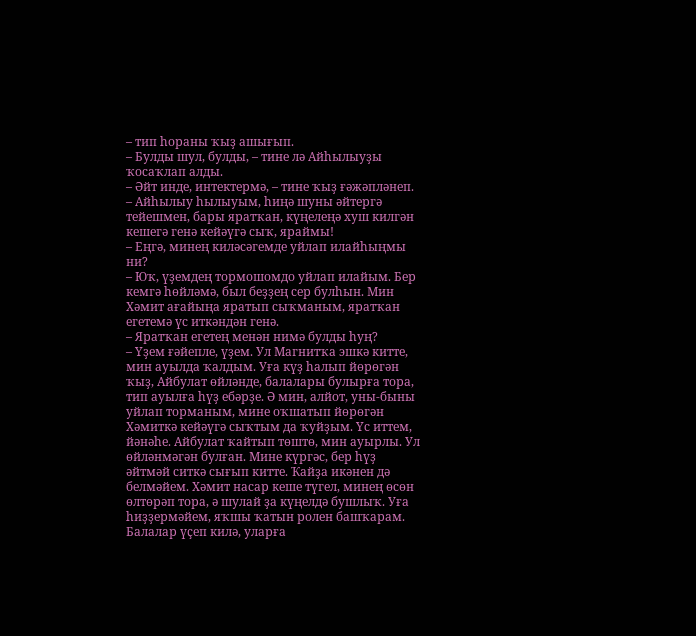– тип һораны ҡыҙ ашығып.
– Булды шул, булды, – тине лә Айһылыуҙы ҡосаҡлап алды.
– Әйт инде, интектермә, – тине ҡыҙ ғәжәпләнеп.
– Айһылыу һылыуым, һиңә шуны әйтергә тейешмен, бары яратҡан, күңелеңә хуш килгән кешегә генә кейәүгә сыҡ, яраймы!
– Еңгә, минең киләсәгемде уйлап илайһыңмы ни?
– Юҡ, үҙемдең тормошомдо уйлап илайым. Бер кемгә һөйләмә, был беҙҙең сер булһын. Мин Хәмит ағайыңа яратып сыҡманым, яратҡан егетемә үс иткәндән генә.
– Яратҡан егетең менән нимә булды һуң?
– Үҙем ғәйепле, үҙем. Ул Магнитҡа эшкә китте, мин ауылда ҡалдым. Уға күҙ һалып йөрөгән ҡыҙ, Айбулат өйләнде, балалары булырға тора, тип ауылға һүҙ ебәрҙе. Ә мин, алйот, уны-быны уйлап торманым, мине оҡшатып йөрөгән Хәмиткә кейәүгә сыҡтым да ҡуйҙым. Үс иттем, йәнәһе. Айбулат ҡайтып төштө, мин ауырлы. Ул өйләнмәгән булған. Мине күргәс, бер һүҙ әйтмәй ситкә сығып китте. Ҡайҙа икәнен дә белмәйем. Хәмит насар кеше түгел, минең өсөн өлтөрәп тора, ә шулай ҙа күңелдә бушлыҡ. Уға һиҙҙермәйем, яҡшы ҡатын ролен башҡарам. Балалар үҫеп килә, уларға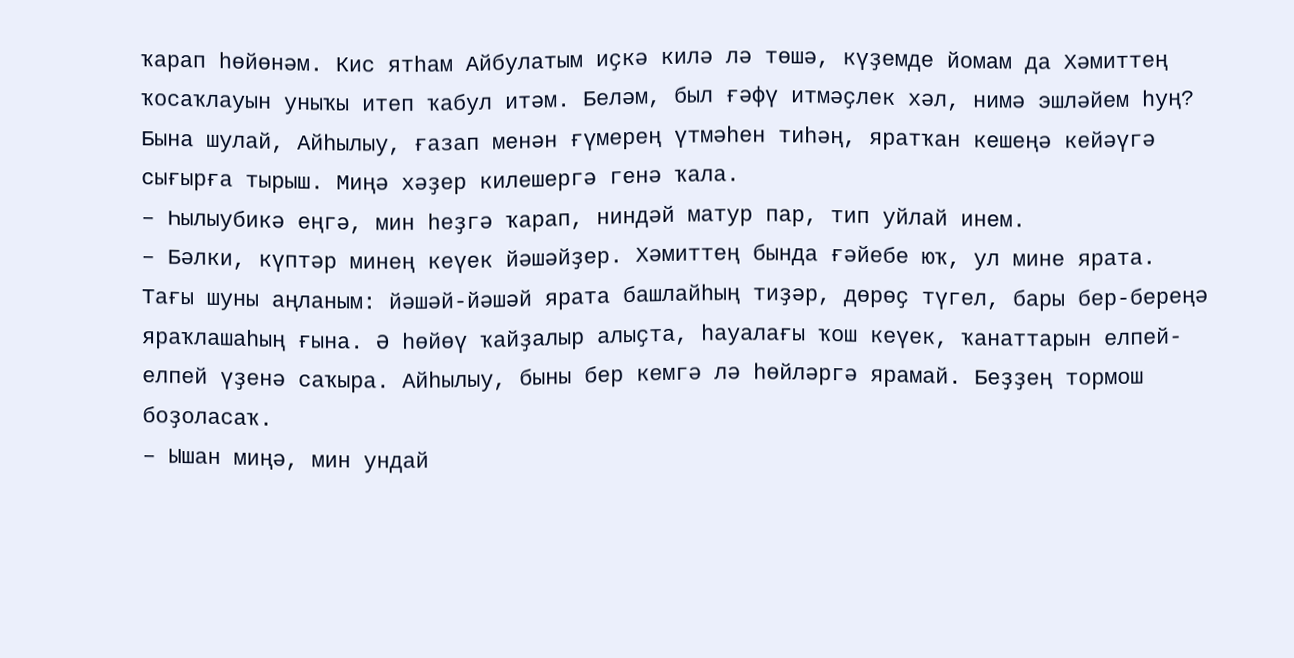ҡарап һөйөнәм. Кис ятһам Айбулатым иҫкә килә лә төшә, күҙемде йомам да Хәмиттең ҡосаҡлауын уныҡы итеп ҡабул итәм. Беләм, был ғәфү итмәҫлек хәл, нимә эшләйем һуң? Бына шулай, Айһылыу, ғазап менән ғүмерең үтмәһен тиһәң, яратҡан кешеңә кейәүгә сығырға тырыш. Миңә хәҙер килешергә генә ҡала.
– Һылыубикә еңгә, мин һеҙгә ҡарап, ниндәй матур пар, тип уйлай инем.
– Бәлки, күптәр минең кеүек йәшәйҙер. Хәмиттең бында ғәйебе юҡ, ул мине ярата. Тағы шуны аңланым: йәшәй-йәшәй ярата башлайһың тиҙәр, дөрөҫ түгел, бары бер-береңә яраҡлашаһың ғына. Ә һөйөү ҡайҙалыр алыҫта, һауалағы ҡош кеүек, ҡанаттарын елпей-елпей үҙенә саҡыра. Айһылыу, быны бер кемгә лә һөйләргә ярамай. Беҙҙең тормош боҙоласаҡ.
– Ышан миңә, мин ундай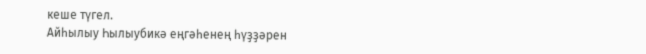кеше түгел.
Айһылыу Һылыубикә еңгәһенең һүҙҙәрен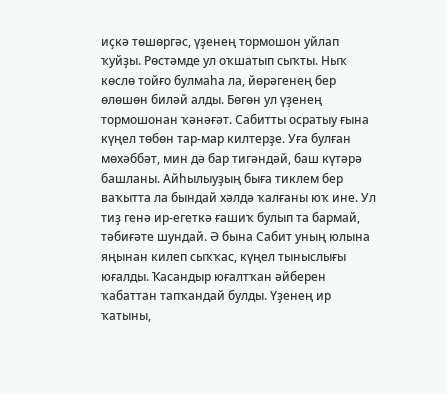иҫкә төшөргәс, үҙенең тормошон уйлап ҡуйҙы. Рөстәмде ул оҡшатып сыҡты. Ныҡ көслө тойғо булмаһа ла, йөрәгенең бер өлөшөн биләй алды. Бөгөн ул үҙенең тормошонан ҡәнәғәт. Сабитты осратыу ғына күңел төбөн тар-мар килтерҙе. Уға булған мөхәббәт, мин дә бар тигәндәй, баш күтәрә башланы. Айһылыуҙың быға тиклем бер ваҡытта ла бындай хәлдә ҡалғаны юҡ ине. Ул тиҙ генә ир-егеткә ғашиҡ булып та бармай, тәбиғәте шундай. Ә бына Сабит уның юлына яңынан килеп сыҡҡас, күңел тыныслығы юғалды. Ҡасандыр юғалтҡан әйберен ҡабаттан тапҡандай булды. Үҙенең ир ҡатыны,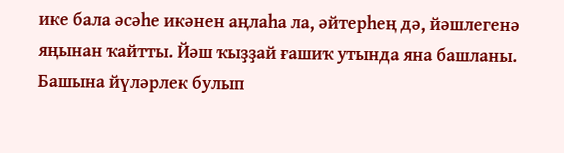ике бала әсәһе икәнен аңлаһа ла, әйтерһең дә, йәшлегенә яңынан ҡайтты. Йәш ҡыҙҙай ғашиҡ утында яна башланы. Башына йүләрлек булып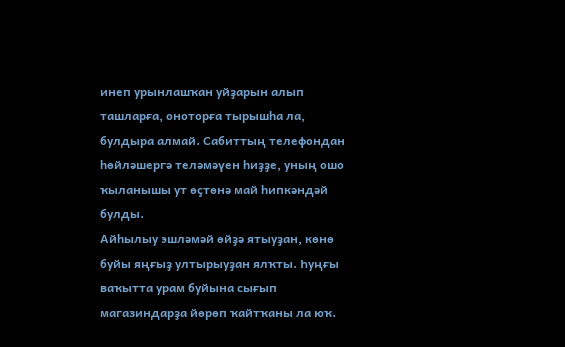инеп урынлашҡан уйҙарын алып ташларға, оноторға тырышһа ла, булдыра алмай. Сабиттың телефондан һөйләшергә теләмәүен һиҙҙе, уның ошо ҡыланышы ут өҫтөнә май һипкәндәй булды.
Айһылыу эшләмәй өйҙә ятыуҙан, көнө буйы яңғыҙ ултырыуҙан ялҡты. Һуңғы ваҡытта урам буйына сығып магазиндарҙа йөрөп ҡайтҡаны ла юҡ.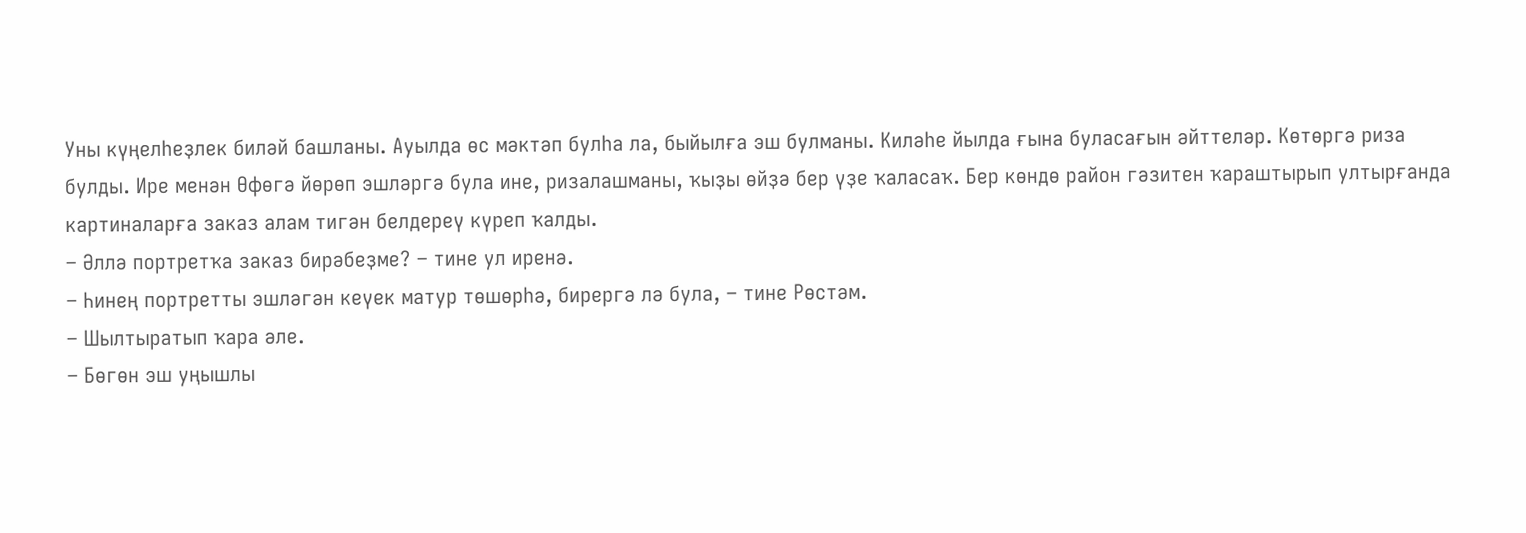Уны күңелһеҙлек биләй башланы. Ауылда өс мәктәп булһа ла, быйылға эш булманы. Киләһе йылда ғына буласағын әйттеләр. Көтөргә риза булды. Ире менән Өфөгә йөрөп эшләргә була ине, ризалашманы, ҡыҙы өйҙә бер үҙе ҡаласаҡ. Бер көндө район гәзитен ҡараштырып ултырғанда картиналарға заказ алам тигән белдереү күреп ҡалды.
– Әллә портретҡа заказ бирәбеҙме? – тине ул иренә.
– Һинең портретты эшләгән кеүек матур төшөрһә, бирергә лә була, – тине Рөстәм.
– Шылтыратып ҡара әле.
– Бөгөн эш уңышлы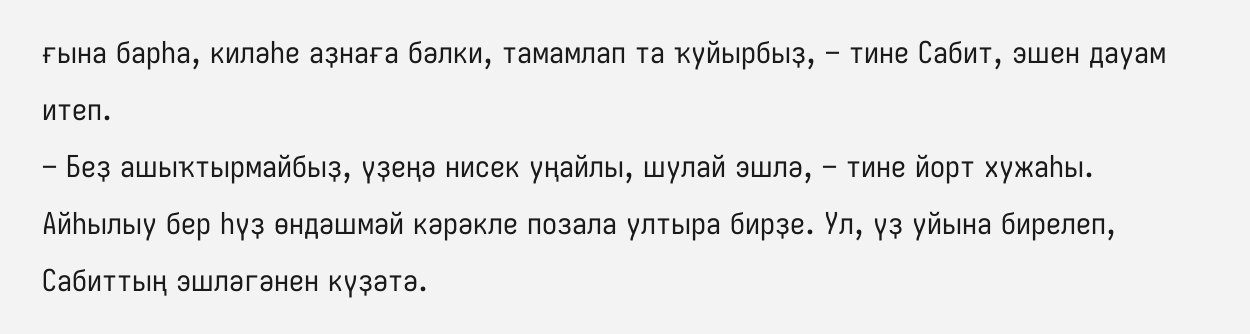ғына барһа, киләһе аҙнаға бәлки, тамамлап та ҡуйырбыҙ, – тине Сабит, эшен дауам итеп.
– Беҙ ашыҡтырмайбыҙ, үҙеңә нисек уңайлы, шулай эшлә, – тине йорт хужаһы.
Айһылыу бер һүҙ өндәшмәй кәрәкле позала ултыра бирҙе. Ул, үҙ уйына бирелеп, Сабиттың эшләгәнен күҙәтә.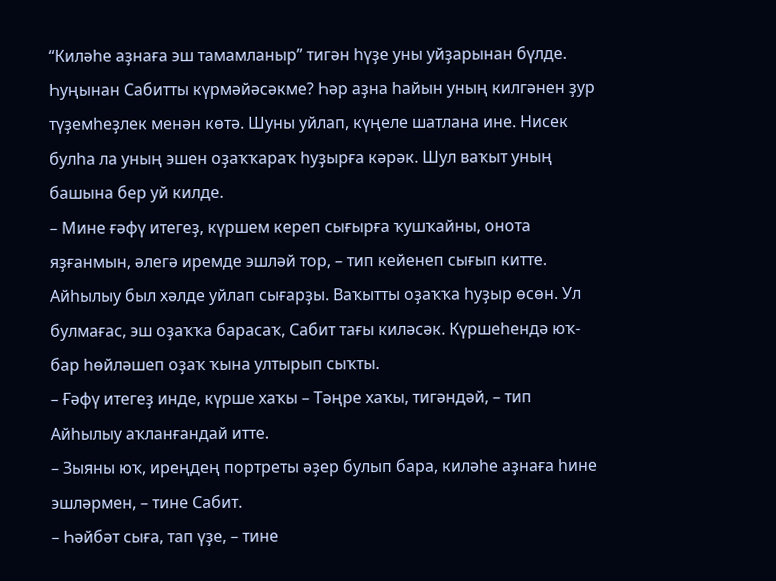“Киләһе аҙнаға эш тамамланыр” тигән һүҙе уны уйҙарынан бүлде. Һуңынан Сабитты күрмәйәсәкме? Һәр аҙна һайын уның килгәнен ҙур түҙемһеҙлек менән көтә. Шуны уйлап, күңеле шатлана ине. Нисек булһа ла уның эшен оҙаҡҡараҡ һуҙырға кәрәк. Шул ваҡыт уның башына бер уй килде.
– Мине ғәфү итегеҙ, күршем кереп сығырға ҡушҡайны, онота яҙғанмын, әлегә иремде эшләй тор, – тип кейенеп сығып китте. Айһылыу был хәлде уйлап сығарҙы. Ваҡытты оҙаҡҡа һуҙыр өсөн. Ул булмағас, эш оҙаҡҡа барасаҡ, Сабит тағы киләсәк. Күршеһендә юҡ-бар һөйләшеп оҙаҡ ҡына ултырып сыҡты.
– Ғәфү итегеҙ инде, күрше хаҡы – Тәңре хаҡы, тигәндәй, – тип Айһылыу аҡланғандай итте.
– Зыяны юҡ, иреңдең портреты әҙер булып бара, киләһе аҙнаға һине эшләрмен, – тине Сабит.
– Һәйбәт сыға, тап үҙе, – тине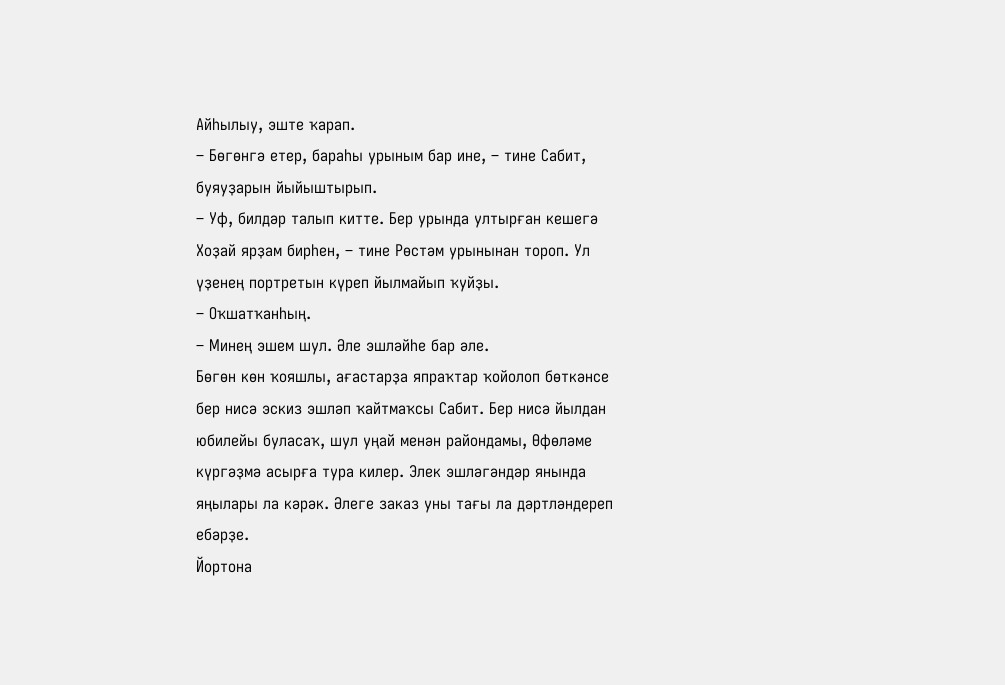Айһылыу, эште ҡарап.
– Бөгөнгә етер, бараһы урыным бар ине, – тине Сабит, буяуҙарын йыйыштырып.
– Уф, билдәр талып китте. Бер урында ултырған кешегә Хоҙай ярҙам бирһен, – тине Рөстәм урынынан тороп. Ул үҙенең портретын күреп йылмайып ҡуйҙы.
– Оҡшатҡанһың.
– Минең эшем шул. Әле эшләйһе бар әле.
Бөгөн көн ҡояшлы, ағастарҙа япраҡтар ҡойолоп бөткәнсе бер нисә эскиз эшләп ҡайтмаҡсы Сабит. Бер нисә йылдан юбилейы буласаҡ, шул уңай менән райондамы, Өфөләме күргәҙмә асырға тура килер. Элек эшләгәндәр янында яңылары ла кәрәк. Әлеге заказ уны тағы ла дәртләндереп ебәрҙе.
Йортона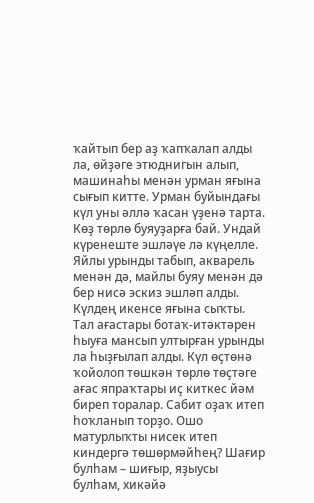ҡайтып бер аҙ ҡапҡалап алды ла, өйҙәге этюднигын алып, машинаһы менән урман яғына сығып китте. Урман буйындағы күл уны әллә ҡасан үҙенә тарта. Көҙ төрлө буяуҙарға бай. Ундай күренеште эшләүе лә күңелле. Яйлы урынды табып, акварель менән дә, майлы буяу менән дә бер нисә эскиз эшләп алды. Күлдең икенсе яғына сыҡты. Тал ағастары ботаҡ-итәктәрен һыуға мансып ултырған урынды ла һыҙғылап алды. Күл өҫтөнә ҡойолоп төшкән төрлө төҫтәге ағас япраҡтары иҫ киткес йәм биреп торалар. Сабит оҙаҡ итеп һоҡланып торҙо. Ошо матурлыҡты нисек итеп киндергә төшөрмәйһең? Шағир булһам – шиғыр, яҙыусы булһам, хикәйә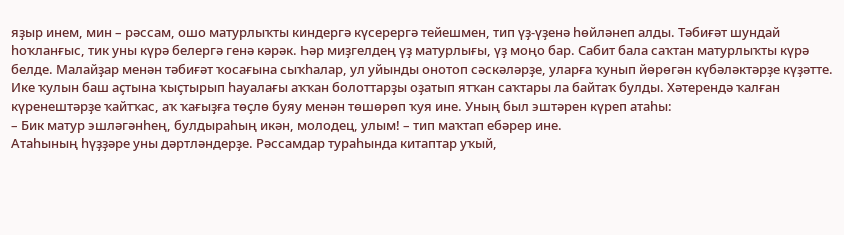яҙыр инем, мин – рәссам, ошо матурлыҡты киндергә күсерергә тейешмен, тип үҙ-үҙенә һөйләнеп алды. Тәбиғәт шундай һоҡланғыс, тик уны күрә белергә генә кәрәк. Һәр миҙгелдең үҙ матурлығы, үҙ моңо бар. Сабит бала саҡтан матурлыҡты күрә белде. Малайҙар менән тәбиғәт ҡосағына сыҡһалар, ул уйынды онотоп сәскәләрҙе, уларға ҡунып йөрөгән күбәләктәрҙе күҙәтте. Ике ҡулын баш аҫтына ҡыҫтырып һауалағы аҡҡан болоттарҙы оҙатып ятҡан саҡтары ла байтаҡ булды. Хәтерендә ҡалған күренештәрҙе ҡайтҡас, аҡ ҡағыҙға төҫлө буяу менән төшөрөп ҡуя ине. Уның был эштәрен күреп атаһы:
– Бик матур эшләгәнһең, булдыраһың икән, молодец, улым! – тип маҡтап ебәрер ине.
Атаһының һүҙҙәре уны дәртләндерҙе. Рәссамдар тураһында китаптар уҡый,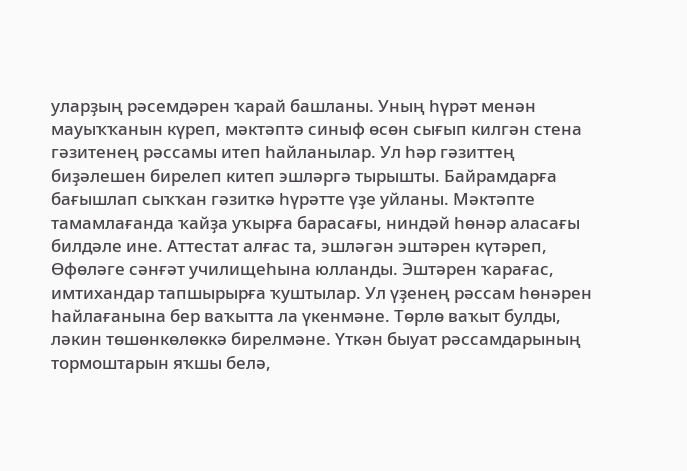уларҙың рәсемдәрен ҡарай башланы. Уның һүрәт менән мауыҡҡанын күреп, мәктәптә синыф өсөн сығып килгән стена гәзитенең рәссамы итеп һайланылар. Ул һәр гәзиттең биҙәлешен бирелеп китеп эшләргә тырышты. Байрамдарға бағышлап сыҡҡан гәзиткә һүрәтте үҙе уйланы. Мәктәпте тамамлағанда ҡайҙа уҡырға барасағы, ниндәй һөнәр аласағы билдәле ине. Аттестат алғас та, эшләгән эштәрен күтәреп, Өфөләге сәнғәт училищеһына юлланды. Эштәрен ҡарағас, имтихандар тапшырырға ҡуштылар. Ул үҙенең рәссам һөнәрен һайлағанына бер ваҡытта ла үкенмәне. Төрлө ваҡыт булды, ләкин төшөнкөлөккә бирелмәне. Үткән быуат рәссамдарының тормоштарын яҡшы белә,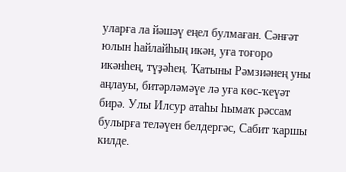уларға ла йәшәү еңел булмаған. Сәнғәт юлын һайлайһың икән, уға тоғоро икәнһең, түҙәһең. Ҡатыны Рәмзиәнең уны аңлауы, битәрләмәүе лә уға көс-ҡеүәт бирә. Улы Илсур атаһы һымаҡ рәссам булырға теләүен белдергәс, Сабит ҡаршы килде.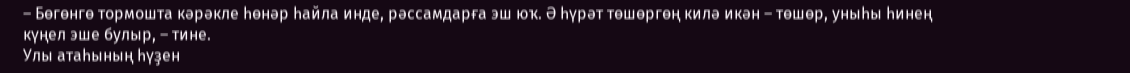– Бөгөнгө тормошта кәрәкле һөнәр һайла инде, рәссамдарға эш юҡ. Ә һүрәт төшөргөң килә икән – төшөр, уныһы һинең күңел эше булыр, – тине.
Улы атаһының һүҙен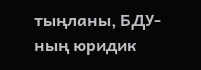тыңланы, БДУ-ның юридик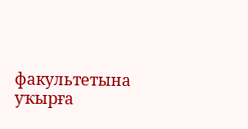факультетына уҡырға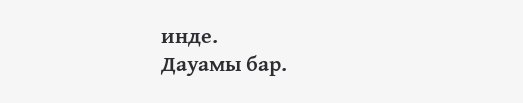инде.
Дауамы бар.